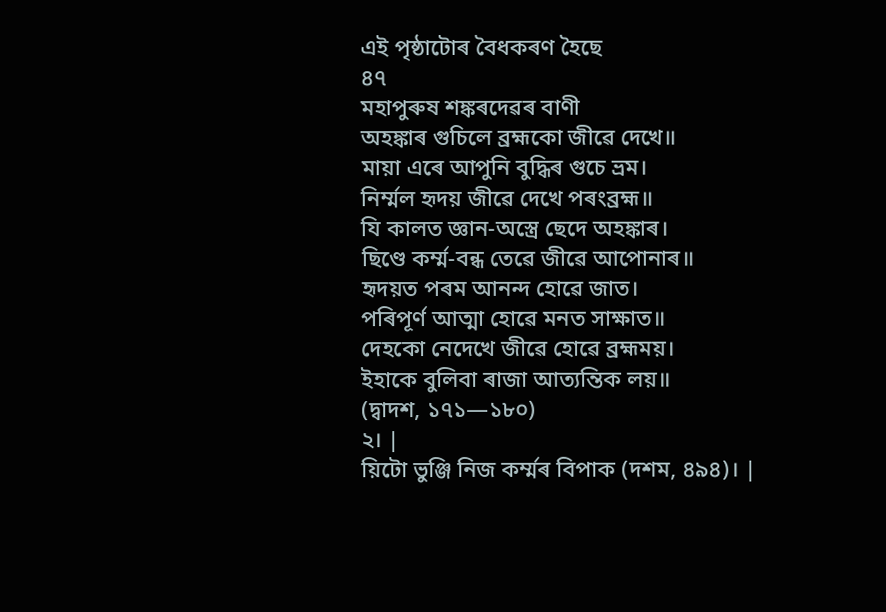এই পৃষ্ঠাটোৰ বৈধকৰণ হৈছে
৪৭
মহাপুৰুষ শঙ্কৰদেৱৰ বাণী
অহঙ্কাৰ গুচিলে ব্ৰহ্মকো জীৱে দেখে॥
মায়া এৰে আপুনি বুদ্ধিৰ গুচে ভ্ৰম।
নিৰ্ম্মল হৃদয় জীৱে দেখে পৰংব্ৰহ্ম॥
যি কালত জ্ঞান-অস্ত্ৰে ছেদে অহঙ্কাৰ।
ছিণ্ডে কৰ্ম্ম-বন্ধ তেৱে জীৱে আপোনাৰ॥
হৃদয়ত পৰম আনন্দ হোৱে জাত।
পৰিপূৰ্ণ আত্মা হোৱে মনত সাক্ষাত॥
দেহকো নেদেখে জীৱে হোৱে ব্ৰহ্মময়।
ইহাকে বুলিবা ৰাজা আত্যন্তিক লয়॥
(দ্বাদশ, ১৭১—১৮০)
২। |
য়িটো ভুঞ্জি নিজ কৰ্ম্মৰ বিপাক (দশম, ৪৯৪)। |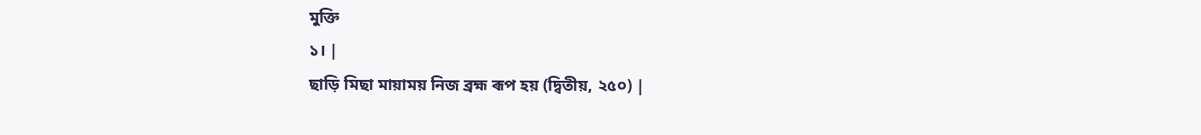মুক্তি
১। |
ছাড়ি মিছা মায়াময় নিজ ব্ৰহ্ম ৰূপ হয় (দ্বিতীয়, ২৫০) |